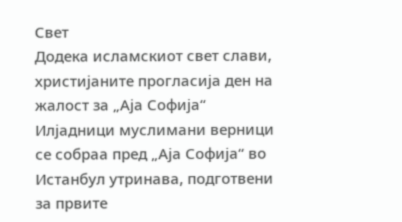Свет
Додека исламскиот свет слави, христијаните прогласија ден на жалост за „Аја Софија“
Илјадници муслимани верници се собраа пред „Аја Софија“ во Истанбул утринава, подготвени за првите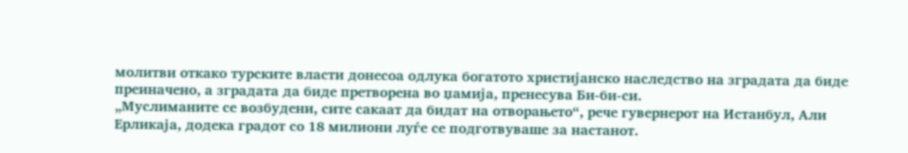молитви откако турските власти донесоа одлука богатото христијанско наследство на зградата да биде преиначено, а зградата да биде претворена во џамија, пренесува Би-би-си.
„Муслиманите се возбудени, сите сакаат да бидат на отворањето“, рече гувернерот на Истанбул, Али Ерликаја, додека градот со 18 милиони луѓе се подготвуваше за настанот.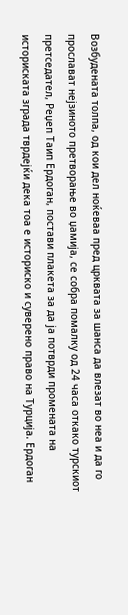Возбудената толпа, од кои дел ноќеваа пред црквата за шанса да влезат во неа и да го прослават нејзиното претворање во џамија, се собра помалку од 24 часа откако турскиот претседател, Реџеп Таип Ердоган, постави плакета за да ја потврди промената на историската зграда тврдејќи дека тоа е историско и суверено право на Турција. Ердоган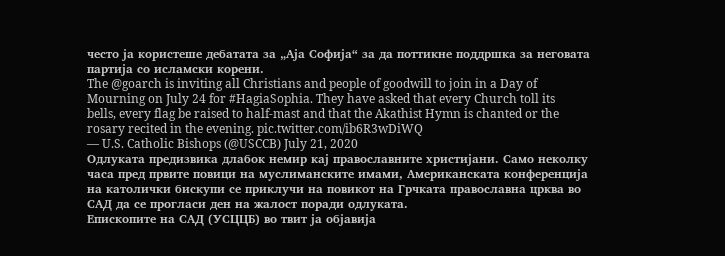често ја користеше дебатата за „Аја Софија“ за да поттикне поддршка за неговата партија со исламски корени.
The @goarch is inviting all Christians and people of goodwill to join in a Day of Mourning on July 24 for #HagiaSophia. They have asked that every Church toll its bells, every flag be raised to half-mast and that the Akathist Hymn is chanted or the rosary recited in the evening. pic.twitter.com/ib6R3wDiWQ
— U.S. Catholic Bishops (@USCCB) July 21, 2020
Одлуката предизвика длабок немир кај православните христијани. Само неколку часа пред првите повици на муслиманските имами, Американската конференција на католички бискупи се приклучи на повикот на Грчката православна црква во САД да се прогласи ден на жалост поради одлуката.
Епископите на САД (УСЦЦБ) во твит ја објавија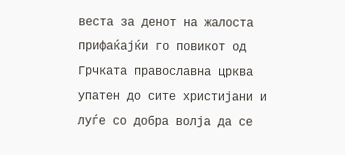веста за денот на жалоста прифаќајќи го повикот од Грчката православна црква упатен до сите христијани и луѓе со добра волја да се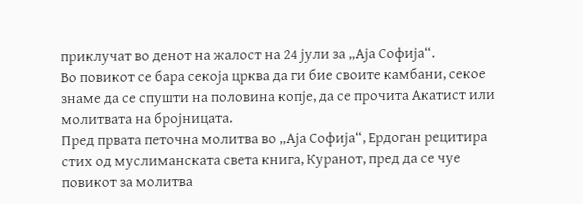приклучат во денот на жалост на 24 јули за „Аја Софија“.
Во повикот се бара секоја црква да ги бие своите камбани, секое знаме да се спушти на половина копје, да се прочита Акатист или молитвата на бројницата.
Пред првата петочна молитва во „Аја Софија“, Ердоган рецитира стих од муслиманската света книга, Куранот, пред да се чуе повикот за молитва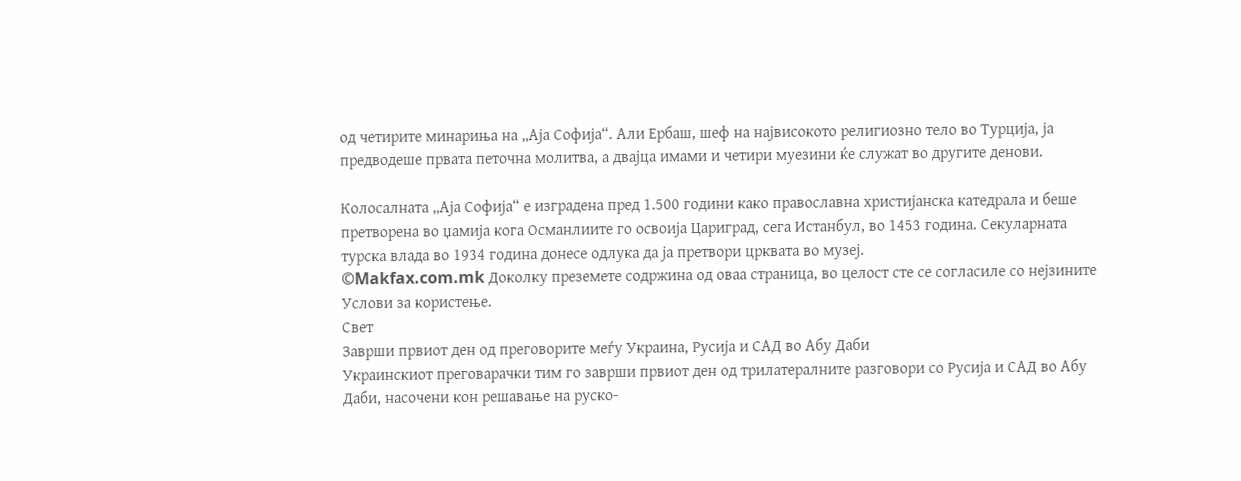од четирите минариња на „Аја Софија“. Али Ербаш, шеф на највисокото религиозно тело во Турција, ја предводеше првата петочна молитва, а двајца имами и четири муезини ќе служат во другите денови.

Колосалната „Аја Софија“ е изградена пред 1.500 години како православна христијанска катедрала и беше претворена во џамија кога Османлиите го освоија Цариград, сега Истанбул, во 1453 година. Секуларната турска влада во 1934 година донесе одлука да ја претвори црквата во музеј.
©Makfax.com.mk Доколку преземете содржина од оваа страница, во целост сте се согласиле со нејзините Услови за користење.
Свет
Заврши првиот ден од преговорите меѓу Украина, Русија и САД во Абу Даби
Украинскиот преговарачки тим го заврши првиот ден од трилатералните разговори со Русија и САД во Абу Даби, насочени кон решавање на руско-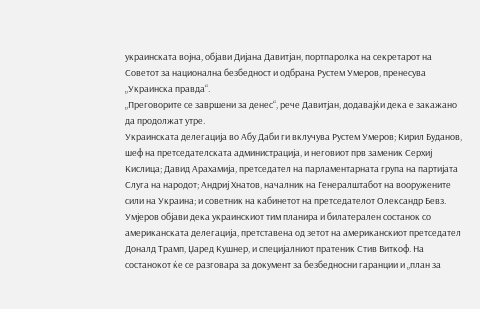украинската војна, објави Дијана Давитјан, портпаролка на секретарот на Советот за национална безбедност и одбрана Рустем Умеров, пренесува „Украинска правда“.
„Преговорите се завршени за денес“, рече Давитјан, додавајќи дека е закажано да продолжат утре.
Украинската делегација во Абу Даби ги вклучува Рустем Умеров; Кирил Буданов, шеф на претседателската администрација, и неговиот прв заменик Серхиј Кислица; Давид Арахамија, претседател на парламентарната група на партијата Слуга на народот; Андриј Хнатов, началник на Генералштабот на вооружените сили на Украина; и советник на кабинетот на претседателот Олександр Бевз.
Умјеров објави дека украинскиот тим планира и билатерален состанок со американската делегација, претставена од зетот на американскиот претседател Доналд Трамп, Џаред Кушнер, и специјалниот пратеник Стив Виткоф. На состанокот ќе се разговара за документ за безбедносни гаранции и „план за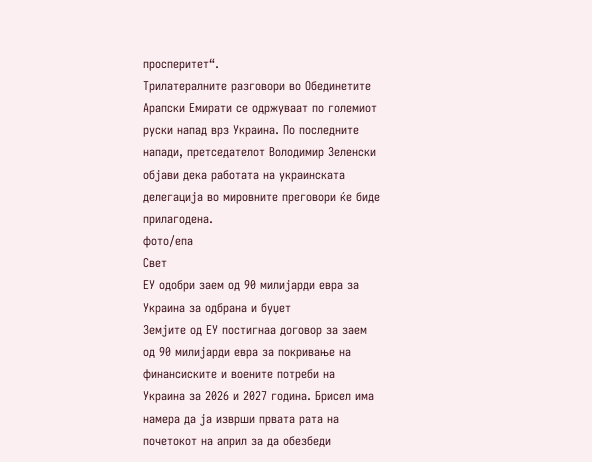просперитет“.
Трилатералните разговори во Обединетите Арапски Емирати се одржуваат по големиот руски напад врз Украина. По последните напади, претседателот Володимир Зеленски објави дека работата на украинската делегација во мировните преговори ќе биде прилагодена.
фото/епа
Свет
ЕУ одобри заем од 90 милијарди евра за Украина за одбрана и буџет
Земјите од ЕУ постигнаа договор за заем од 90 милијарди евра за покривање на финансиските и воените потреби на Украина за 2026 и 2027 година. Брисел има намера да ја изврши првата рата на почетокот на април за да обезбеди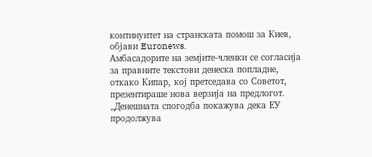континуитет на странската помош за Киев, објави Euronews.
Амбасадорите на земјите-членки се согласија за правните текстови денеска попладне, откако Кипар, кој претседава со Советот, презентираше нова верзија на предлогот.
„Денешната спогодба покажува дека ЕУ продолжува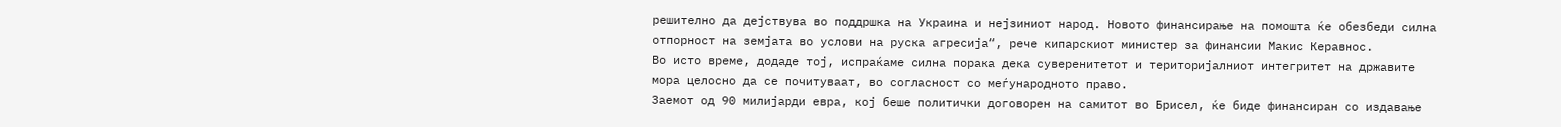решително да дејствува во поддршка на Украина и нејзиниот народ. Новото финансирање на помошта ќе обезбеди силна отпорност на земјата во услови на руска агресија“, рече кипарскиот министер за финансии Макис Керавнос.
Во исто време, додаде тој, испраќаме силна порака дека суверенитетот и територијалниот интегритет на државите мора целосно да се почитуваат, во согласност со меѓународното право.
Заемот од 90 милијарди евра, кој беше политички договорен на самитот во Брисел, ќе биде финансиран со издавање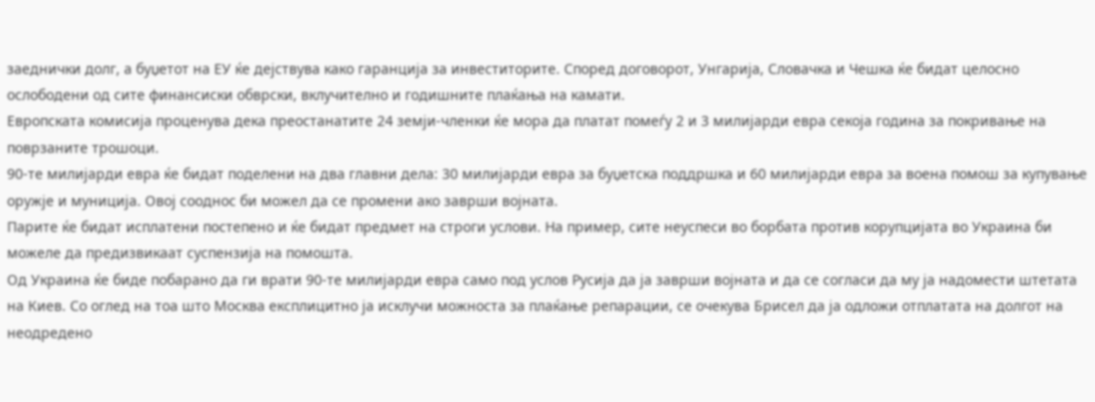заеднички долг, а буџетот на ЕУ ќе дејствува како гаранција за инвеститорите. Според договорот, Унгарија, Словачка и Чешка ќе бидат целосно ослободени од сите финансиски обврски, вклучително и годишните плаќања на камати.
Европската комисија проценува дека преостанатите 24 земји-членки ќе мора да платат помеѓу 2 и 3 милијарди евра секоја година за покривање на поврзаните трошоци.
90-те милијарди евра ќе бидат поделени на два главни дела: 30 милијарди евра за буџетска поддршка и 60 милијарди евра за воена помош за купување оружје и муниција. Овој сооднос би можел да се промени ако заврши војната.
Парите ќе бидат исплатени постепено и ќе бидат предмет на строги услови. На пример, сите неуспеси во борбата против корупцијата во Украина би можеле да предизвикаат суспензија на помошта.
Од Украина ќе биде побарано да ги врати 90-те милијарди евра само под услов Русија да ја заврши војната и да се согласи да му ја надомести штетата на Киев. Со оглед на тоа што Москва експлицитно ја исклучи можноста за плаќање репарации, се очекува Брисел да ја одложи отплатата на долгот на неодредено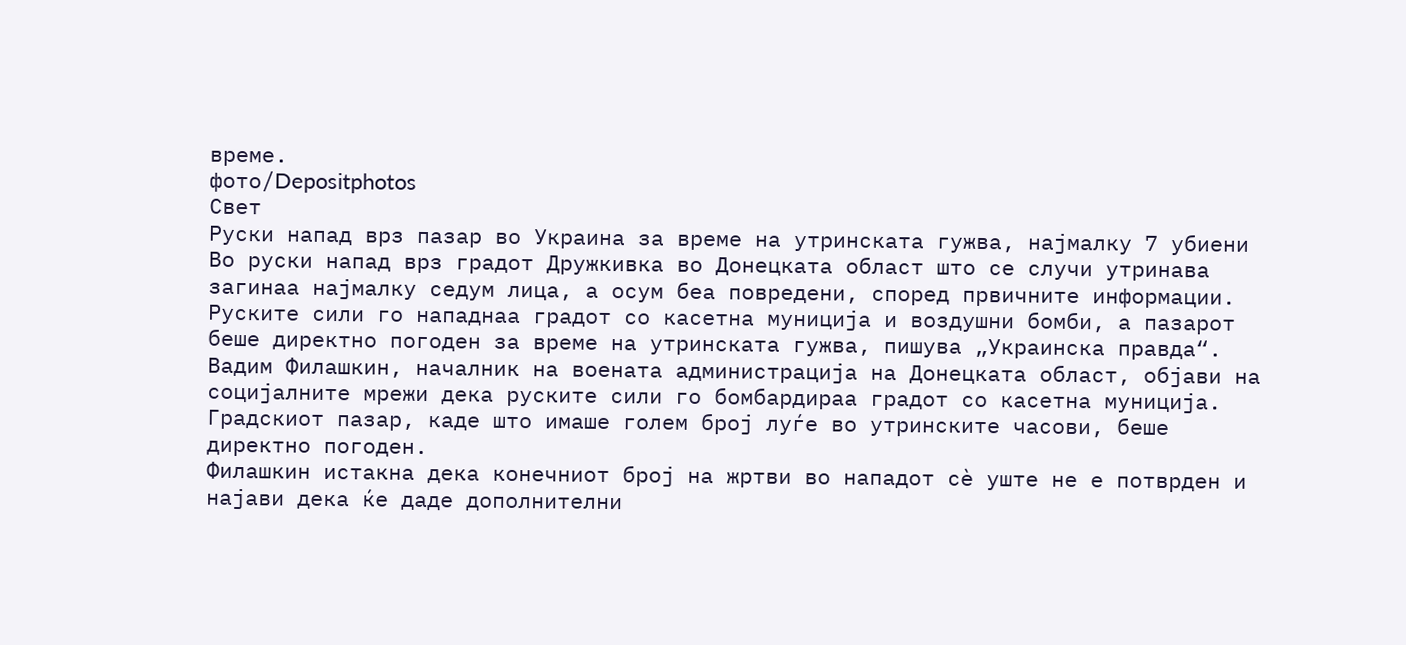време.
фото/Depositphotos
Свет
Руски напад врз пазар во Украина за време на утринската гужва, најмалку 7 убиени
Во руски напад врз градот Дружкивка во Донецката област што се случи утринава загинаа најмалку седум лица, а осум беа повредени, според првичните информации. Руските сили го нападнаа градот со касетна муниција и воздушни бомби, а пазарот беше директно погоден за време на утринската гужва, пишува „Украинска правда“.
Вадим Филашкин, началник на воената администрација на Донецката област, објави на социјалните мрежи дека руските сили го бомбардираа градот со касетна муниција. Градскиот пазар, каде што имаше голем број луѓе во утринските часови, беше директно погоден.
Филашкин истакна дека конечниот број на жртви во нападот сè уште не е потврден и најави дека ќе даде дополнителни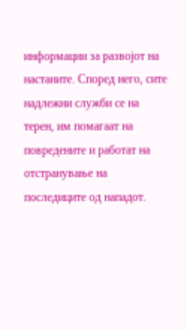информации за развојот на настаните. Според него, сите надлежни служби се на терен, им помагаат на повредените и работат на отстранување на последиците од нападот.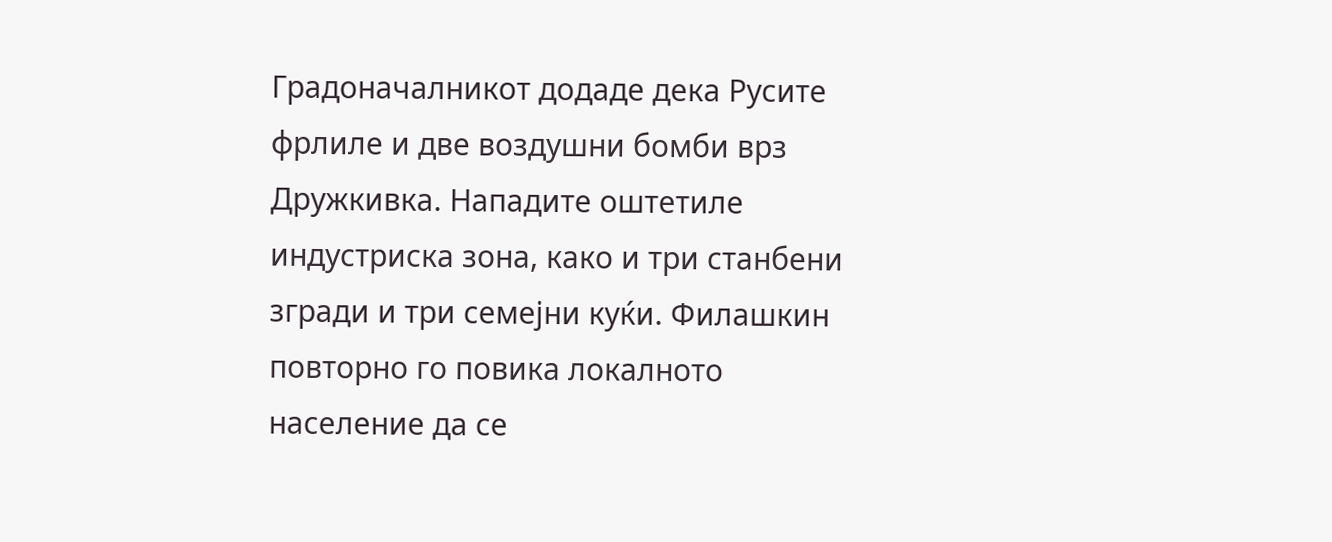Градоначалникот додаде дека Русите фрлиле и две воздушни бомби врз Дружкивка. Нападите оштетиле индустриска зона, како и три станбени згради и три семејни куќи. Филашкин повторно го повика локалното население да се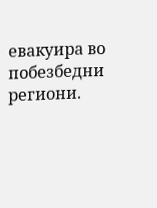евакуира во побезбедни региони.